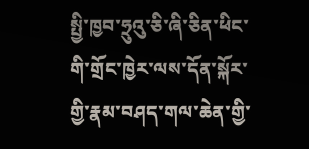སྤྱི་ཁྱབ་ཧྲུའུ་ཅི་ཞི་ཅིན་ཕིང་གི་གྲོང་ཁྱེར་ལས་དོན་སྐོར་གྱི་རྣམ་བཤད་གལ་ཆེན་གྱི་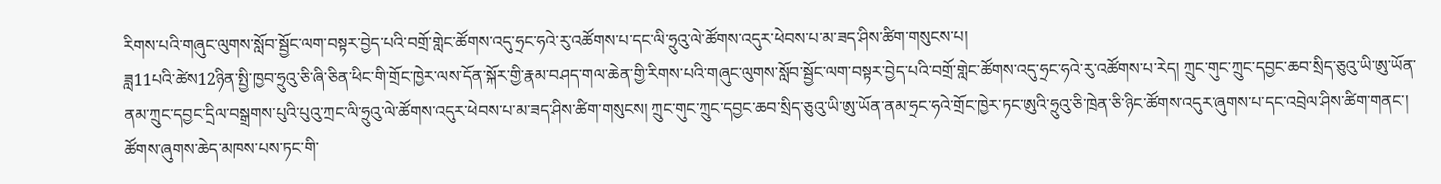རིགས་པའི་གཞུང་ལུགས་སློབ་སྦྱོང་ལག་བསྟར་བྱེད་པའི་བགྲོ་གླེང་ཚོགས་འདུ་ཧྲང་ཧའེ་རུ་འཚོགས་པ་དང་ལི་ཧྲུའུ་ལེ་ཚོགས་འདུར་ཕེབས་པ་མ་ཟད་ཤིས་ཚིག་གསུངས་པ།
ཟླ11པའི་ཚེས12ཉིན་སྤྱི་ཁྱབ་ཧྲུའུ་ཅི་ཞི་ཅིན་ཕིང་གི་གྲོང་ཁྱེར་ལས་དོན་སྐོར་གྱི་རྣམ་བཤད་གལ་ཆེན་གྱི་རིགས་པའི་གཞུང་ལུགས་སློབ་སྦྱོང་ལག་བསྟར་བྱེད་པའི་བགྲོ་གླེང་ཚོགས་འདུ་ཧྲང་ཧའེ་རུ་འཚོགས་པ་རེད། ཀྲུང་གུང་ཀྲུང་དབྱང་ཆབ་སྲིད་ཅུའུ་ཡི་ཨུ་ཡོན་ནམ་ཀྲུང་དབྱང་དྲིལ་བསྒྲགས་པུའི་པུའུ་ཀྲང་ལི་ཧྲུའུ་ལེ་ཚོགས་འདུར་ཕེབས་པ་མ་ཟད་ཤིས་ཚིག་གསུངས། ཀྲུང་གུང་ཀྲུང་དབྱང་ཆབ་སྲིད་ཅུའུ་ཡི་ཨུ་ཡོན་ནམ་ཧྲང་ཧའེ་གྲོང་ཁྱེར་ཏང་ཨུའི་ཧྲུའུ་ཅི་ཁྲེན་ཅི་ཉིང་ཚོགས་འདུར་ཞུགས་པ་དང་འབྲེལ་ཤིས་ཚིག་གནང་།
ཚོགས་ཞུགས་ཆེད་མཁས་པས་ཏང་གི་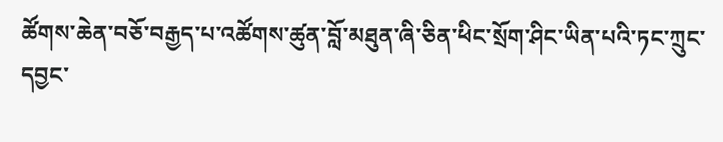ཚོགས་ཆེན་བཅོ་བརྒྱད་པ་འཚོགས་ཚུན་བློ་མཐུན་ཞི་ཅིན་ཕིང་སྲོག་ཤིང་ཡིན་པའི་ཏང་ཀྲུང་དབྱང་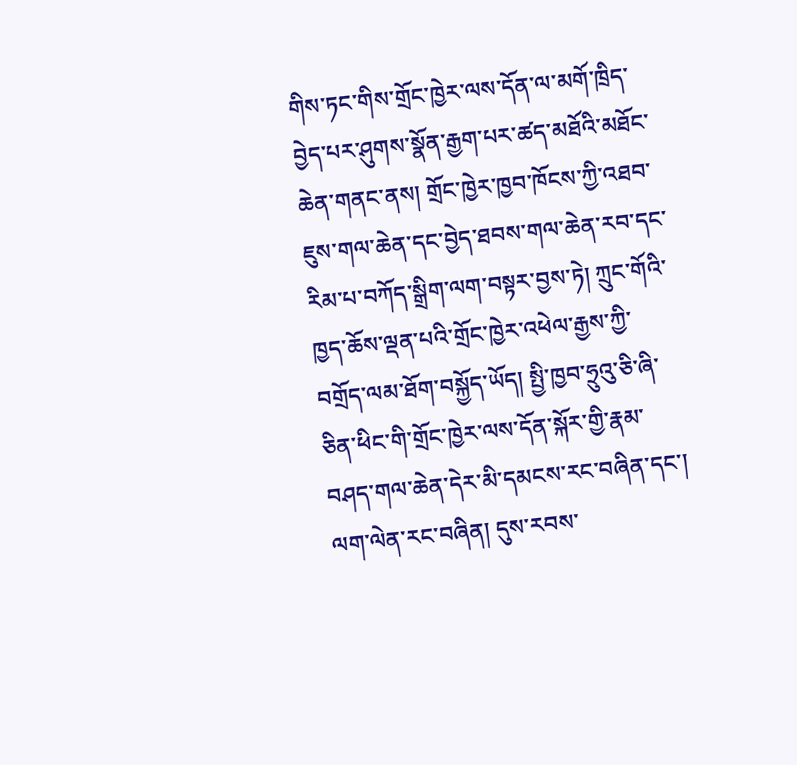གིས་ཏང་གིས་གྲོང་ཁྱེར་ལས་དོན་ལ་མགོ་ཁྲིད་བྱེད་པར་ཤུགས་སྣོན་རྒྱག་པར་ཚད་མཐོའི་མཐོང་ཆེན་གནང་ནས། གྲོང་ཁྱེར་ཁྱབ་ཁོངས་ཀྱི་འཐབ་ཇུས་གལ་ཆེན་དང་བྱེད་ཐབས་གལ་ཆེན་རབ་དང་རིམ་པ་བཀོད་སྒྲིག་ལག་བསྟར་བྱས་ཏེ། ཀྲུང་གོའི་ཁྱད་ཆོས་ལྡན་པའི་གྲོང་ཁྱེར་འཕེལ་རྒྱས་ཀྱི་བགྲོད་ལམ་ཐོག་བསྐྱོད་ཡོད། སྤྱི་ཁྱབ་ཧྲུའུ་ཅི་ཞི་ཅིན་ཕིང་གི་གྲོང་ཁྱེར་ལས་དོན་སྐོར་གྱི་རྣམ་བཤད་གལ་ཆེན་དེར་མི་དམངས་རང་བཞིན་དང་། ལག་ལེན་རང་བཞིན། དུས་རབས་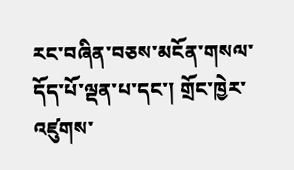རང་བཞིན་བཅས་མངོན་གསལ་དོད་པོ་ལྡན་པ་དང་། གྲོང་ཁྱེར་འཛུགས་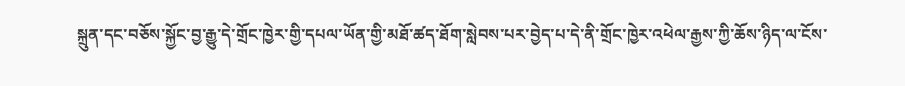སྐྲུན་དང་བཅོས་སྐྱོང་བྱ་རྒྱུ་དེ་གྲོང་ཁྱེར་གྱི་དཔལ་ཡོན་གྱི་མཐོ་ཚད་ཐོག་སླེབས་པར་བྱེད་པ་དེ་ནི་གྲོང་ཁྱེར་འཕེལ་རྒྱས་ཀྱི་ཆོས་ཉིད་ལ་ངོས་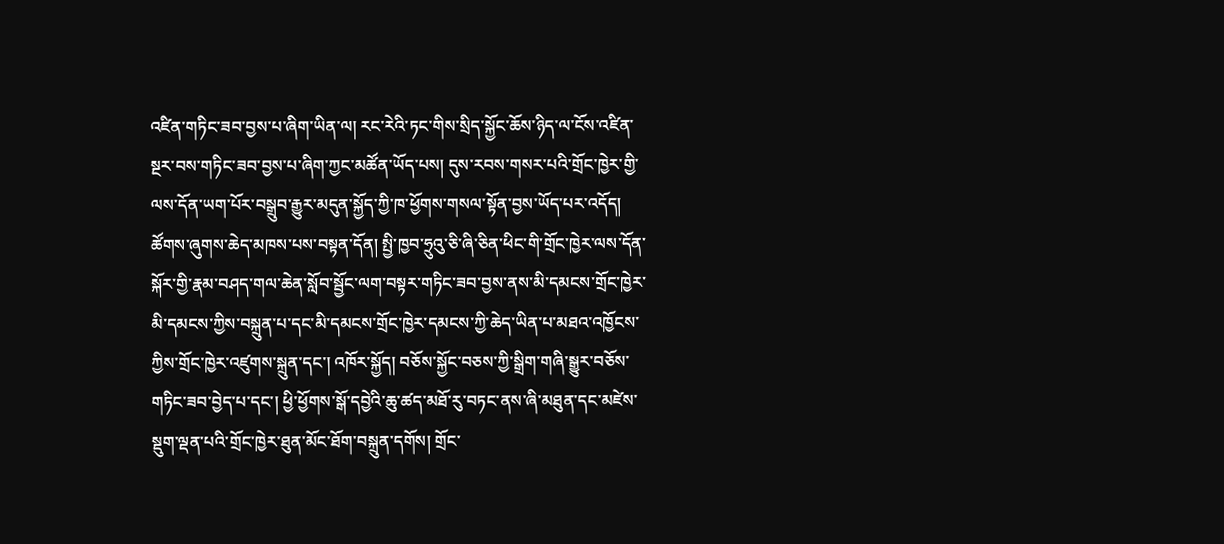འཛིན་གཏིང་ཟབ་བྱས་པ་ཞིག་ཡིན་ལ། རང་རེའི་ཏང་གིས་སྲིད་སྐྱོང་ཆོས་ཉིད་ལ་ངོས་འཛིན་སྔར་བས་གཏིང་ཟབ་བྱས་པ་ཞིག་ཀྱང་མཚོན་ཡོད་པས། དུས་རབས་གསར་པའི་གྲོང་ཁྱེར་གྱི་ལས་དོན་ཡག་པོར་བསྒྲུབ་རྒྱུར་མདུན་སྐྱོད་ཀྱི་ཁ་ཕྱོགས་གསལ་སྟོན་བྱས་ཡོད་པར་འདོད།
ཚོགས་ཞུགས་ཆེད་མཁས་པས་བསྟན་དོན། སྤྱི་ཁྱབ་ཧྲུའུ་ཅི་ཞི་ཅིན་ཕིང་གི་གྲོང་ཁྱེར་ལས་དོན་སྐོར་གྱི་རྣམ་བཤད་གལ་ཆེན་སློབ་སྦྱོང་ལག་བསྟར་གཏིང་ཟབ་བྱས་ནས་མི་དམངས་གྲོང་ཁྱེར་མི་དམངས་ཀྱིས་བསྐྲུན་པ་དང་མི་དམངས་གྲོང་ཁྱེར་དམངས་ཀྱི་ཆེད་ཡིན་པ་མཐའ་འཁྱོངས་ཀྱིས་གྲོང་ཁྱེར་འཛུགས་སྐྲུན་དང་། འཁོར་སྐྱོད། བཅོས་སྐྱོང་བཅས་ཀྱི་སྒྲིག་གཞི་སྒྱུར་བཅོས་གཏིང་ཟབ་བྱེད་པ་དང་། ཕྱི་ཕྱོགས་སྒོ་དབྱེའི་ཆུ་ཚད་མཐོ་རུ་བཏང་ནས་ཞི་མཐུན་དང་མཛེས་སྡུག་ལྡན་པའི་གྲོང་ཁྱེར་ཐུན་མོང་ཐོག་བསྐྲུན་དགོས། གྲོང་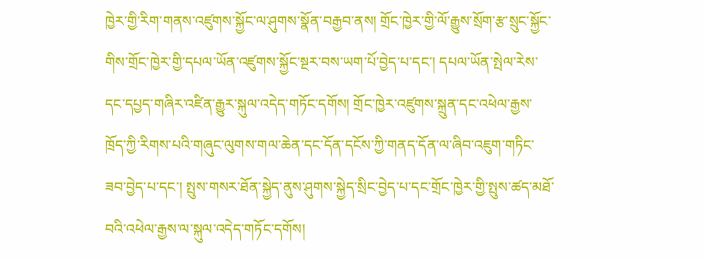ཁྱེར་གྱི་རིག་གནས་འཛུགས་སྐྱོང་ལ་ཤུགས་སྣོན་བརྒྱབ་ནས། གྲོང་ཁྱེར་གྱི་ལོ་རྒྱུས་སྲོག་རྩ་སྲུང་སྐྱོང་གིས་གྲོང་ཁྱེར་གྱི་དཔལ་ཡོན་འཛུགས་སྐྱོང་སྔར་བས་ཡག་པོ་བྱེད་པ་དང་། དཔལ་ཡོན་སྤེལ་རེས་དང་དཔྱད་གཞིར་འཛིན་རྒྱུར་སྐུལ་འདེད་གཏོང་དགོས། གྲོང་ཁྱེར་འཛུགས་སྐྲུན་དང་འཕེལ་རྒྱས་ཁྲོད་ཀྱི་རིགས་པའི་གཞུང་ལུགས་གལ་ཆེན་དང་དོན་དངོས་ཀྱི་གནད་དོན་ལ་ཞིབ་འཇུག་གཏིང་ཟབ་བྱེད་པ་དང་། སྤུས་གསར་ཐོན་སྐྱེད་ནུས་ཤུགས་སྐྱེད་སྲིང་བྱེད་པ་དང་གྲོང་ཁྱེར་གྱི་སྤུས་ཚད་མཐོ་བའི་འཕེལ་རྒྱས་ལ་སྐུལ་འདེད་གཏོང་དགོས།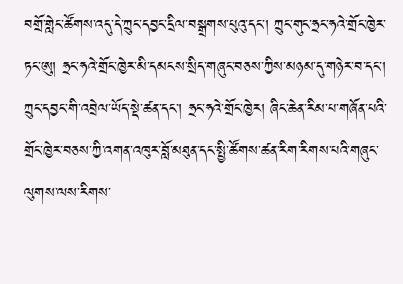བགྲོ་གླེང་ཚོགས་འདུ་དེ་ཀྲུང་དབྱང་དྲིལ་བསྒྲགས་པུའུ་དང་། ཀྲུང་གུང་ཧྲང་ཧའེ་གྲོང་ཁྱེར་ཏང་ཨུ། ཧྲང་ཧའེ་གྲོང་ཁྱེར་མི་དམངས་སྲིད་གཞུང་བཅས་ཀྱིས་མཉམ་དུ་གཉེར་བ་དང་། ཀྲུང་དབྱང་གི་འབྲེལ་ཡོད་སྡེ་ཚན་དང་། ཧྲང་ཧའེ་གྲོང་ཁྱེར། ཞིང་ཆེན་རིམ་པ་གཞོན་པའི་གྲོང་ཁྱེར་བཅས་ཀྱི་འགན་འཁུར་བློ་མཐུན་དང་སྤྱི་ཚོགས་ཚན་རིག་རིགས་པའི་གཞུང་ལུགས་ལས་རིགས་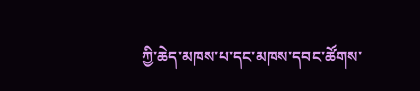ཀྱི་ཆེད་མཁས་པ་དང་མཁས་དབང་ཚོགས་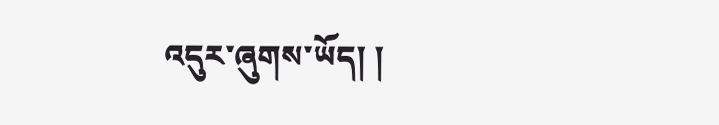འདུར་ཞུགས་ཡོད། །